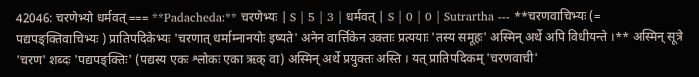42046: चरणेभ्यो धर्मवत् === **Padacheda:** चरणेभ्यः | S | 5 | 3 | धर्मवत् | S | 0 | 0 | Sutrartha --- **चरणवाचिभ्यः (= पद्यपङ्क्तिवाचिभ्यः ) प्रातिपदिकेभ्यः 'चरणात् धर्माम्नानयोः इष्यते' अनेन वार्त्तिकेन उक्ताः प्रत्ययाः 'तस्य समूहः' अस्मिन् अर्थे अपि विधीयन्ते ।** अस्मिन् सूत्रे 'चरण' शब्दः 'पद्यपङ्क्तिः' (पद्यस्य एकः श्लोकः एका ऋक् वा) अस्मिन् अर्थे प्रयुक्तः अस्ति । यत् प्रातिपदिकम् 'चरणवाची'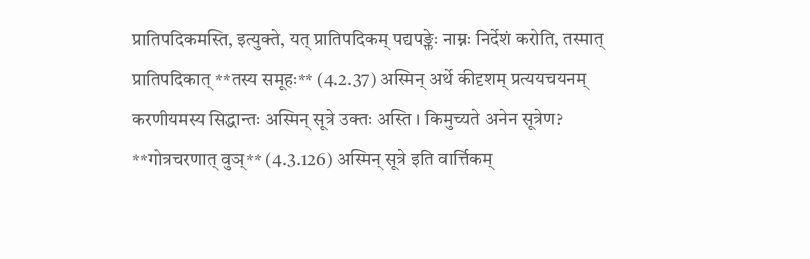प्रातिपदिकमस्ति, इत्युक्ते, यत् प्रातिपदिकम् पद्यपङ्क्तेः नाम्नः निर्देशं करोति, तस्मात् प्रातिपदिकात् **तस्य समूहः** (4.2.37) अस्मिन् अर्थे कीदृशम् प्रत्ययचयनम् करणीयमस्य सिद्धान्तः अस्मिन् सूत्रे उक्तः अस्ति । किमुच्यते अनेन सूत्रेण? **गोत्रचरणात् वुञ्** (4.3.126) अस्मिन् सूत्रे इति वार्त्तिकम्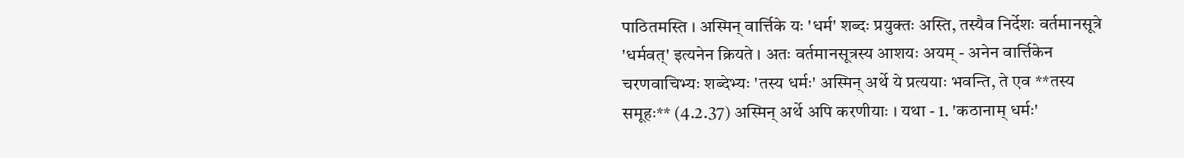पाठितमस्ति । अस्मिन् वार्त्तिके यः 'धर्म' शब्दः प्रयुक्तः अस्ति, तस्यैव निर्देशः वर्तमानसूत्रे 'धर्मवत्' इत्यनेन क्रियते । अतः वर्तमानसूत्रस्य आशयः अयम् - अनेन वार्त्तिकेन चरणवाचिभ्यः शब्देभ्यः 'तस्य धर्मः' अस्मिन् अर्थे ये प्रत्ययाः भवन्ति, ते एव **तस्य समूहः** (4.2.37) अस्मिन् अर्थे अपि करणीयाः । यथा - 1. 'कठानाम् धर्मः'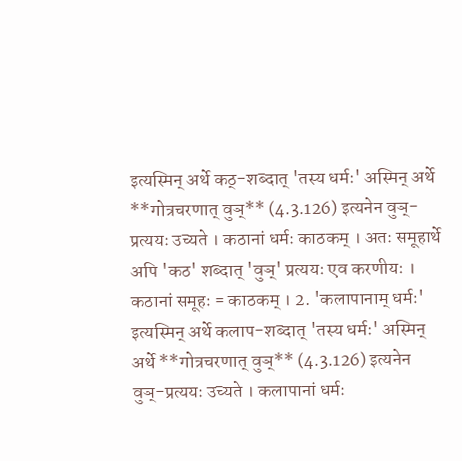इत्यस्मिन् अर्थे कठ्-शब्दात् 'तस्य धर्मः' अस्मिन् अर्थे **गोत्रचरणात् वुञ्** (4.3.126) इत्यनेन वुञ्-प्रत्ययः उच्यते । कठानां धर्मः काठकम् । अतः समूहार्थे अपि 'कठ' शब्दात् 'वुञ्' प्रत्ययः एव करणीयः । कठानां समूहः = काठकम् । 2. 'कलापानाम् धर्मः' इत्यस्मिन् अर्थे कलाप-शब्दात् 'तस्य धर्मः' अस्मिन् अर्थे **गोत्रचरणात् वुञ्** (4.3.126) इत्यनेन वुञ्-प्रत्ययः उच्यते । कलापानां धर्मः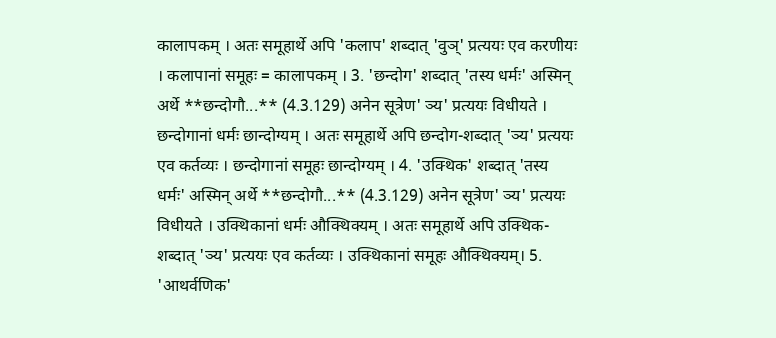कालापकम् । अतः समूहार्थे अपि 'कलाप' शब्दात् 'वुञ्' प्रत्ययः एव करणीयः । कलापानां समूहः = कालापकम् । 3. 'छन्दोग' शब्दात् 'तस्य धर्मः' अस्मिन् अर्थे **छन्दोगौ...** (4.3.129) अनेन सूत्रेण' ञ्य' प्रत्ययः विधीयते । छन्दोगानां धर्मः छान्दोग्यम् । अतः समूहार्थे अपि छन्दोग-शब्दात् 'ञ्य' प्रत्ययः एव कर्तव्यः । छन्दोगानां समूहः छान्दोग्यम् । 4. 'उक्थिक' शब्दात् 'तस्य धर्मः' अस्मिन् अर्थे **छन्दोगौ...** (4.3.129) अनेन सूत्रेण' ञ्य' प्रत्ययः विधीयते । उक्थिकानां धर्मः औक्थिक्यम् । अतः समूहार्थे अपि उक्थिक-शब्दात् 'ञ्य' प्रत्ययः एव कर्तव्यः । उक्थिकानां समूहः औक्थिक्यम्। 5. 'आथर्वणिक'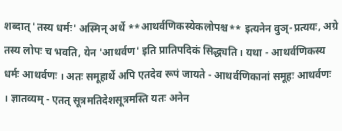शब्दात् 'तस्य धर्मः' अस्मिन् अर्थे **आथर्वणिकस्येकलोपश्च** इत्यनेन वुञ्-प्रत्ययः, अग्रे तस्य लोपः च भवति, येन 'आथर्वण' इति प्रातिपदिकं सिद्ध्यति । यथा - आथर्वणिकस्य धर्मः आथर्वणः । अतः समूहार्थे अपि एतदेव रूपं जायते - आथर्वणिकानां समूहः आथर्वणः । ज्ञातव्यम् - एतत् सूत्रमतिदेशसूत्रमस्ति यतः अनेन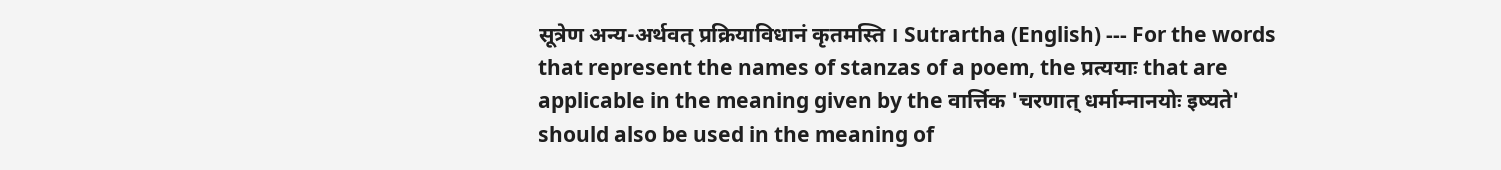सूत्रेण अन्य-अर्थवत् प्रक्रियाविधानं कृतमस्ति । Sutrartha (English) --- For the words that represent the names of stanzas of a poem, the प्रत्ययाः that are applicable in the meaning given by the वार्त्तिक 'चरणात् धर्माम्नानयोः इष्यते' should also be used in the meaning of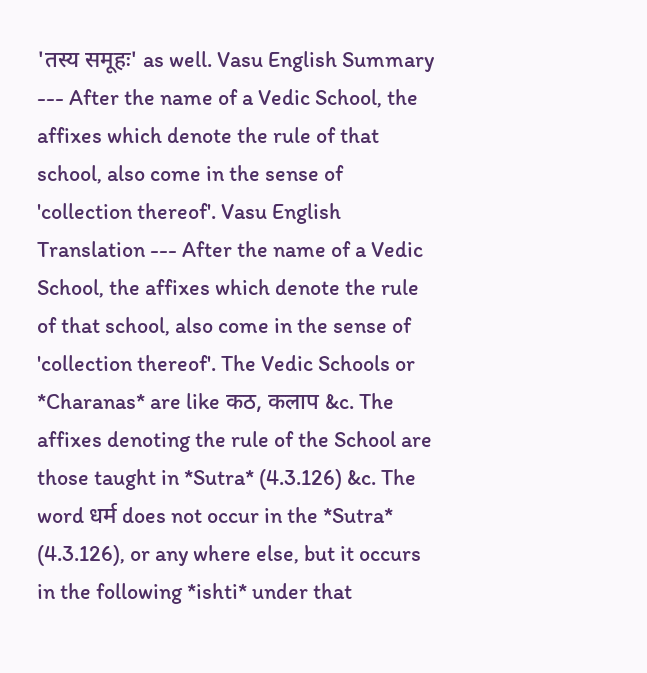'तस्य समूहः' as well. Vasu English Summary --- After the name of a Vedic School, the affixes which denote the rule of that school, also come in the sense of 'collection thereof'. Vasu English Translation --- After the name of a Vedic School, the affixes which denote the rule of that school, also come in the sense of 'collection thereof'. The Vedic Schools or *Charanas* are like कठ, कलाप &c. The affixes denoting the rule of the School are those taught in *Sutra* (4.3.126) &c. The word धर्म does not occur in the *Sutra* (4.3.126), or any where else, but it occurs in the following *ishti* under that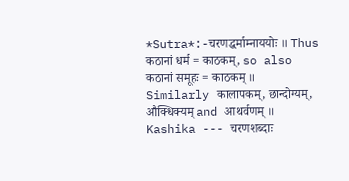*Sutra*:-चरणद्धर्माम्नाययोः ॥ Thus कठानां धर्म = काठकम्, so also कठानां समूहः = काठकम् ॥ Similarly कालापकम्, छान्दोग्यम्, औक्धिक्यम् and आथर्वणम् ॥ Kashika --- चरणशब्दाः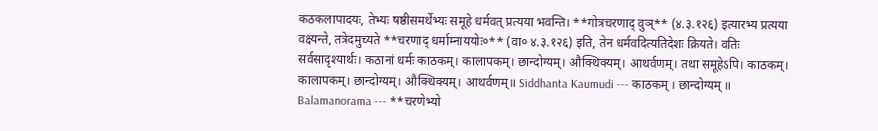कठकलापादयः, तेभ्यः षष्ठीसमर्थेभ्यः समूहे धर्मवत् प्रत्यया भवन्ति। **गोत्रचरणाद् वुञ्** (४.३.१२६) इत्यारभ्य प्रत्यया वक्ष्यन्ते, तत्रेदमुच्यते **चरणाद् धर्माम्नाययोः०** (वा० ४.३.१२६) इति, तेन धर्मवदित्यतिदेशः क्रियते। वतिः सर्वसादृश्यार्थः। कठानां धर्मः काठकम्। कालापकम्। छान्दोग्यम्। औक्थिक्यम्। आथर्वणम्। तथा समूहेऽपि। काठकम्। कालापकम्। छान्दोग्यम्। औक्थिक्यम्। आथर्वणम्॥ Siddhanta Kaumudi --- काठकम् । छान्दोग्यम् ॥ Balamanorama --- **चरणेभ्यो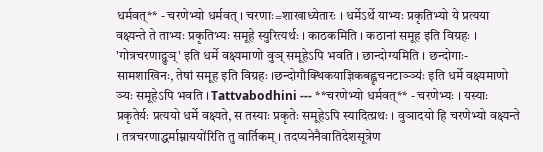धर्मवत्** - चरणेभ्यो धर्मवत् । चरणाः=शाखाध्येतारः । धर्मेऽर्थे याभ्यः प्रकृतिभ्यो ये प्रत्यया वक्ष्यन्ते ते ताभ्यः प्रकृतिभ्यः समूहे स्युरित्यर्थः । काठकमिति । कठानां समूह इति विग्रहः । 'गोत्रचरणाद्वुञ्' इति धर्मे वक्ष्यमाणो वुञ् समूहेऽपि भवति । छान्दोग्यमिति । छन्दोगाः-सामशाखिनः, तेषां समूह इति विग्रहः ।छन्दोगौक्थिकयाज्ञिकबह्वृचनटाञ्ञ्यः॑ इति धर्मे वक्ष्यमाणो ञ्यः समूहेऽपि भवति । Tattvabodhini --- **चरणेभ्यो धर्मवत्** - चरणेभ्यः । यस्याः प्रकृतेर्यः प्रत्ययो धर्मे वक्ष्यते, स तस्याः प्रकृतेः समूहेऽपि स्यादित्य्रथः । वुञादयो हि चरणेभ्यो वक्ष्यन्ते । तत्रचरणाद्धर्माम्नाययो॑रिति तु वार्तिकम् । तदप्यनेनैवातिदेशसूत्रेण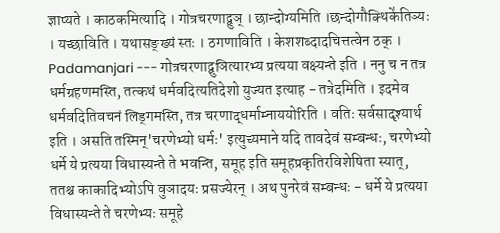ज्ञाप्यते । काठकमित्यादि । गोत्रचरणाद्वुञ् । छान्दोग्यमिति ।छन्दोगौक्थिके॑तिञ्यः । यच्छाविति । यथासङ्ख्यं स्तः । ठगणाविति । केशशब्दादचित्तत्वेन ठक् । Padamanjari --- गोत्रचरणाद्वुञित्यारभ्य प्रत्यया वक्ष्यन्ते इति । ननु च न तत्र धर्मग्रहणमस्ति, तत्कथं धर्मवदित्यतिदेशो युज्यत इत्याह - तत्रेदमिति । इदमेव धर्मवदितिवचनं लिड्गमस्ति, तत्र चरणाद्धर्माम्नाययोरिति । वतिः सर्वसादृश्यार्थ इति । असति तस्मिन्'चरणेभ्यो धर्मः' इत्युच्यमाने यदि तावदेवं सम्बन्धः, चरणेभ्यो धर्मे ये प्रत्यया विधास्यन्ते ते भवन्ति, समूह इति समूहप्रकृतिरविशेषिता स्यात्, ततश्च काकादिभ्योऽपि वुञादयः प्रसज्येरन् । अथ पुनरेवं सम्बन्धः - धर्मे ये प्रत्यया विधास्यन्ते ते चरणेभ्यः समूहे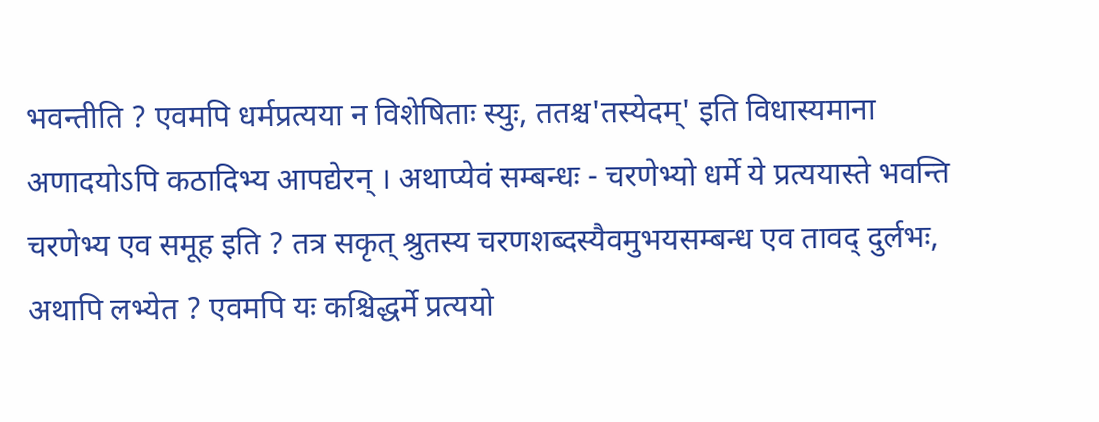भवन्तीति ? एवमपि धर्मप्रत्यया न विशेषिताः स्युः, ततश्च'तस्येदम्' इति विधास्यमाना अणादयोऽपि कठादिभ्य आपद्येरन् । अथाप्येवं सम्बन्धः - चरणेभ्यो धर्मे ये प्रत्ययास्ते भवन्ति चरणेभ्य एव समूह इति ? तत्र सकृत् श्रुतस्य चरणशब्दस्यैवमुभयसम्बन्ध एव तावद् दुर्लभः, अथापि लभ्येत ? एवमपि यः कश्चिद्धर्मे प्रत्ययो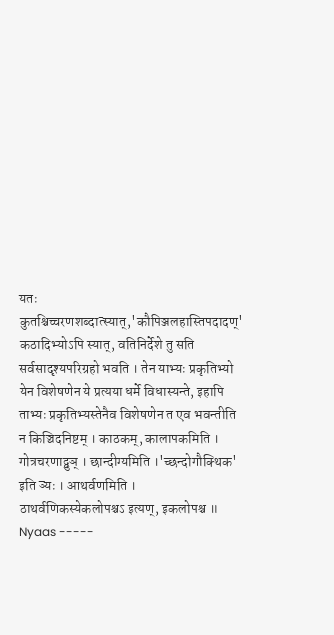यतः कुतश्चिच्चरणशब्दात्स्यात्,'कौपिञ्जलहास्तिपदादण्' कठादिभ्योऽपि स्यात्, वतिनिर्देशे तु सति सर्वसादृश्यपरिग्रहो भवति । तेन याभ्यः प्रकृतिभ्यो येन विशेषणेन ये प्रत्यया धर्मे विधास्यन्ते, इहापि ताभ्यः प्रकृतिभ्यस्तेनैव विशेषणेन त एव भवन्तीति न किञ्चिदनिष्टम् । काठकम्, कालापकमिति । गोत्रचरणाद्वुञ् । छान्दीग्यमिति ।'च्छन्दोगौक्थिक' इति ञ्यः । आथर्वणमिति । ठाथर्वणिकस्येकलोपश्चऽ इत्यण्, इकलोपश्च ॥ Nyaas -----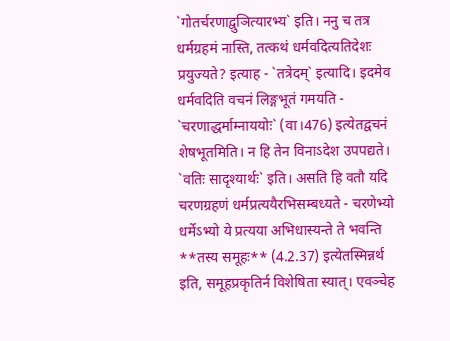`गोतर्चरणाद्वुञित्यारभ्य` इति। ननु च तत्र धर्मग्रहमं नास्ति, तत्कथं धर्मवदित्यतिदेशः प्रयुज्यते? इत्याह - `तत्रेदम्` इत्यादि। इदमेव धर्मवदिति वचनं लिङ्गभूतं गमयति - `चरणाद्धर्माम्नाययोः` (वा।476) इत्येतद्वचनं शेषभूतमिति। न हि तेन विनाऽदेश उपपद्यते। `वतिः सादृश्यार्थः` इति। असति हि वतौ यदि चरणग्रहणं धर्मप्रत्ययैरभिसम्बध्यते - चरणेभ्यो धर्मेऽभ्यो ये प्रत्यया अभिधास्यन्ते ते भवन्ति **तस्य समूहः** (4.2.37) इत्येतस्मिन्नर्थ इति, समूहप्रकृतिर्न विशेषिता स्यात्। एवञ्चेह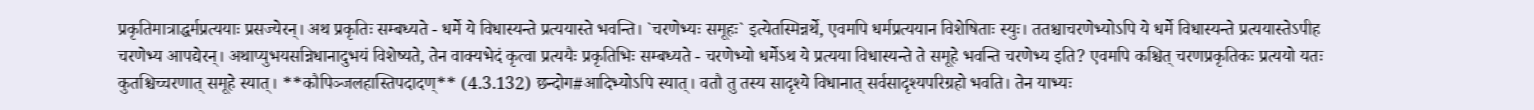प्रकृतिमात्राद्धर्मप्रत्ययाः प्रसज्येरन्। अथ प्रकृतिः सम्बध्यते - धर्मे ये विधास्यन्ते प्रत्ययास्ते भवन्ति। `चरणेभ्यः समूहः` इत्येतस्मिन्नर्थे, एवमपि धर्मप्रत्ययान विशेषिताः स्युः। ततश्चाचरणेभ्योऽपि ये धर्मे विधास्यन्ते प्रत्ययास्तेऽपीह चरणेभ्य आपद्येरन्। अथाप्युभयसन्निधानादुभयं विशेष्यते, तेन वाक्यभेदं कृत्वा प्रत्ययैः प्रकृतिभिः सम्बध्यते - चरणेभ्यो धर्मेऽथ ये प्रत्यया विधास्यन्ते ते समूहे भवन्ति चरणेभ्य इति? एवमपि कश्चित् चरणप्रकृतिकः प्रत्ययो यतः कुतश्चिच्चरणात् समूहे स्यात्। **कौपिञ्जलहास्तिपदादण्** (4.3.132) छन्दोग#आदिभ्योऽपि स्यात्। वतौ तु तस्य सादृश्ये विधानात् सर्वसादृश्यपरिग्रहो भवति। तेन याभ्यः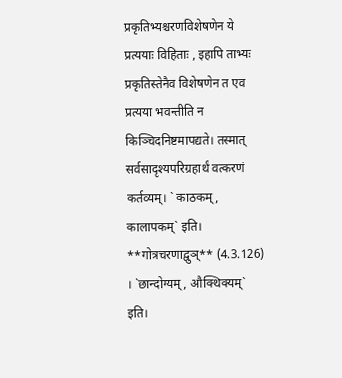प्रकृतिभ्यश्चरणविशेषणेन ये प्रत्ययाः विहिताः , इहापि ताभ्यः प्रकृतिस्तेनैव विशेषणेन त एव प्रत्यया भवन्तीति न किञ्चिदनिष्टमापद्यते। तस्मात् सर्वसादृश्यपरिग्रहार्थं वत्करणं कर्तव्यम्। ` काठकम्, कालापकम्` इति। **गोत्रचरणाद्वुञ्** (4.3.126) । `छान्दोग्यम्, औक्थिक्यम्` इति।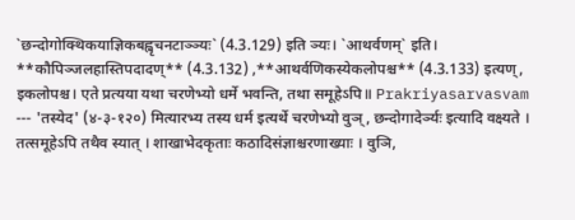`छन्दोगोक्थिकयाज्ञिकबह्वृचनटाञ्ञ्यः` (4.3.129) इति ञ्यः। `आथर्वणम्` इति। **कौपिञ्जलहास्तिपदादण्** (4.3.132) ,**आथर्वणिकस्येकलोपश्च** (4.3.133) इत्यण्, इकलोपश्च। एते प्रत्यया यथा चरणेभ्यो धर्मे भवन्ति, तथा समूहेऽपि॥ Prakriyasarvasvam --- 'तस्येद' (४-३-१२०) मित्यारभ्य तस्य धर्म इत्यर्थे चरणेभ्यो वुञ्, छन्दोगादेर्ञ्यः इत्यादि वक्ष्यते । तत्समूहेऽपि तथैव स्यात् । शाखाभेदकृताः कठादिसंज्ञाश्चरणाख्याः । वुञि,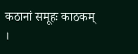कठानां समूहः काठकम् ।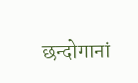छन्दोगानां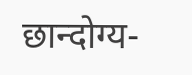छान्दोग्य-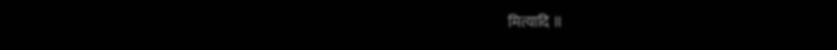मित्यादि ॥